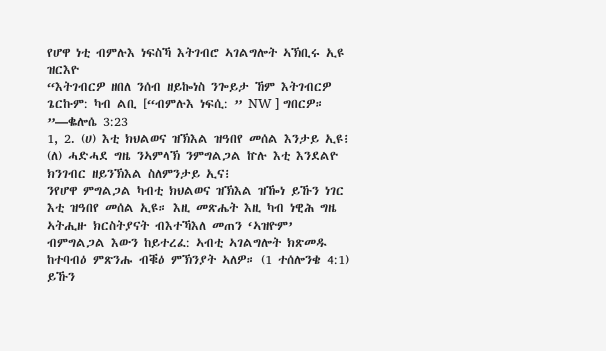የሆዋ ነቲ ብምሉእ ነፍስኻ እትገብሮ ኣገልግሎት ኣኽቢሩ ኢዩ ዝርእዮ
“እትገብርዎ ዘበለ ንሰብ ዘይኰነስ ንጐይታ ኸም እትገብርዎ ጌርኩም: ካብ ልቢ [“ብምሉእ ነፍሲ: ” NW ] ግበርዎ። ”—ቈሎሴ 3:23
1, 2. (ሀ) እቲ ክህልወና ዝኽእል ዝዓበየ መሰል እንታይ ኢዩ፧ (ለ) ሓድሓደ ግዜ ንኣምላኽ ንምግልጋል ኵሉ እቲ እንደልዮ ክንገብር ዘይንኽእል ስለምንታይ ኢና፧
ንየሆዋ ምግልጋል ካብቲ ክህልወና ዝኽእል ዝዀነ ይኹን ነገር እቲ ዝዓበየ መሰል ኢዩ። እዚ መጽሔት እዚ ካብ ነዊሕ ግዜ ኣትሒዙ ክርስትያናት ብእተኻእለ መጠን ‘ኣዝዮም’ ብምግልጋል እውን ከይተረፈ: ኣብቲ ኣገልግሎት ክጽመዱ ከተባብዕ ምጽንሑ ብቑዕ ምኽንያት ኣለዎ። (1 ተሰሎንቄ 4:1) ይኹን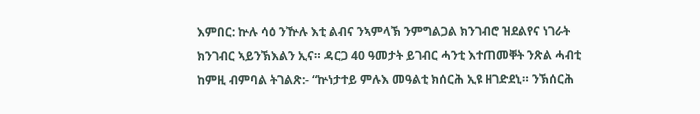እምበር: ኵሉ ሳዕ ንዅሉ እቲ ልብና ንኣምላኽ ንምግልጋል ክንገብሮ ዝደልየና ነገራት ክንገብር ኣይንኽእልን ኢና። ዳርጋ 40 ዓመታት ይገብር ሓንቲ እተጠመቐት ንጽል ሓብቲ ከምዚ ብምባል ትገልጽ:- “ኵነታተይ ምሉእ መዓልቲ ክሰርሕ ኢዩ ዘገድደኒ። ንኽሰርሕ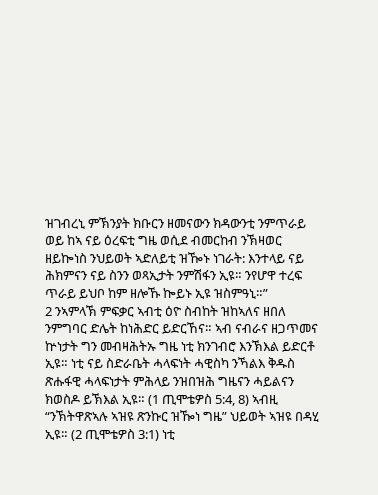ዝገብረኒ ምኽንያት ክቡርን ዘመናውን ክዳውንቲ ንምጥራይ ወይ ከኣ ናይ ዕረፍቲ ግዜ ወሲደ ብመርከብ ንኽዛወር ዘይኰነስ ንህይወት ኣድለይቲ ዝዀኑ ነገራት: እንተላይ ናይ ሕክምናን ናይ ስንን ወጻኢታት ንምሽፋን ኢዩ። ንየሆዋ ተረፍ ጥራይ ይህቦ ከም ዘሎኹ ኰይኑ ኢዩ ዝስምዓኒ።”
2 ንኣምላኽ ምፍቃር ኣብቲ ዕዮ ስብከት ዝከኣለና ዘበለ ንምግባር ድሌት ከነሕድር ይድርኸና። ኣብ ናብራና ዘጋጥመና ኵነታት ግን መብዛሕትኡ ግዜ ነቲ ክንገብሮ እንኽእል ይድርቶ ኢዩ። ነቲ ናይ ስድራቤት ሓላፍነት ሓዊስካ ንኻልእ ቅዱስ ጽሑፋዊ ሓላፍነታት ምሕላይ ንዝበዝሕ ግዜናን ሓይልናን ክወስዶ ይኽእል ኢዩ። (1 ጢሞቴዎስ 5:4, 8) ኣብዚ “ንኽትዋጽኣሉ ኣዝዩ ጽንኩር ዝዀነ ግዜ” ህይወት ኣዝዩ በዳሂ ኢዩ። (2 ጢሞቴዎስ 3:1) ነቲ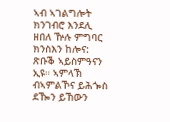ኣብ ኣገልግሎት ክንገብሮ እንደሊ ዘበለ ዅሉ ምግባር ክንስእን ከሎና: ጽቡቕ ኣይስምዓናን ኢዩ። ኣምላኽ ብኣምልኾና ይሕጐስ ደዀን ይኸውን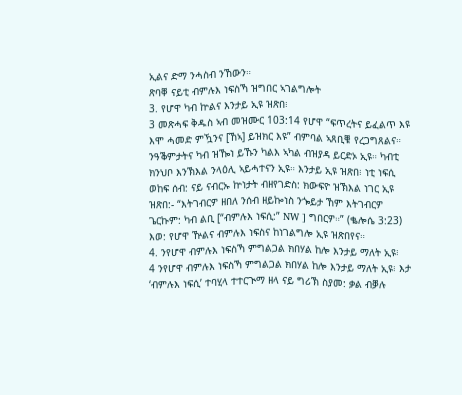ኢልና ድማ ንሓስብ ንኸውን።
ጽባቐ ናይቲ ብምሉእ ነፍስኻ ዝግበር ኣገልግሎት
3. የሆዋ ካብ ኵልና እንታይ ኢዩ ዝጽበ፧
3 መጽሓፍ ቅዱስ ኣብ መዝሙር 103:14 የሆዋ “ፍጥረትና ይፈልጥ እዩ እሞ ሓመድ ምዃንና [ኸኣ] ይዝክር እዩ” ብምባል ኣጸቢቑ የረጋግጸልና። ንዓቕምታትና ካብ ዝዀነ ይኹን ካልእ ኣካል ብዝያዳ ይርድኦ ኢዩ። ካብቲ ክንህቦ እንኽእል ንላዕሊ ኣይሓተናን ኢዩ። እንታይ ኢዩ ዝጽበ፧ ነቲ ነፍሲ ወከፍ ሰብ: ናይ ናብርኡ ኵነታት ብዘየገድስ: ክውፍዮ ዝኽእል ነገር ኢዩ ዝጽበ:- “እትገብርዎ ዘበለ ንሰብ ዘይኰነስ ንጐይታ ኸም እትገብርዎ ጌርኩም: ካብ ልቢ [“ብምሉእ ነፍሲ:” NW ] ግበርዎ።” (ቈሎሴ 3:23) እወ: የሆዋ ዅልና ብምሉእ ነፍስና ከነገልግሎ ኢዩ ዝጽበየና።
4. ንየሆዋ ብምሉእ ነፍስኻ ምግልጋል ክበሃል ከሎ እንታይ ማለት ኢዩ፧
4 ንየሆዋ ብምሉእ ነፍስኻ ምግልጋል ክበሃል ከሎ እንታይ ማለት ኢዩ፧ እታ ‘ብምሉእ ነፍሲ’ ተባሂላ ተተርጒማ ዘላ ናይ ግሪኽ ስያመ: ቃል ብቓሉ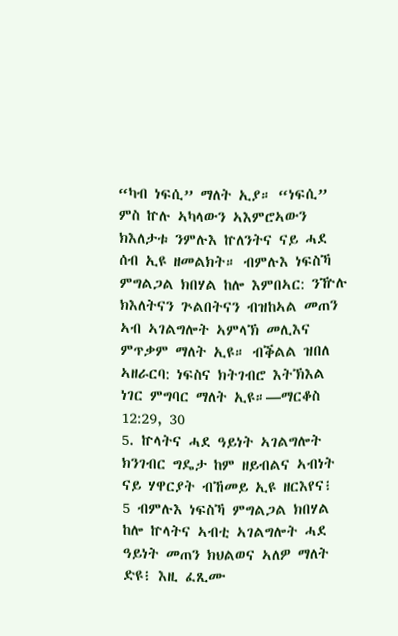“ካብ ነፍሲ” ማለት ኢያ። “ነፍሲ” ምስ ኵሉ ኣካላውን ኣእምሮኣውን ክእለታቱ ንምሉእ ኵለንትና ናይ ሓደ ሰብ ኢዩ ዘመልክት። ብምሉእ ነፍስኻ ምግልጋል ክበሃል ከሎ እምበኣር: ንዅሉ ክእለትናን ጕልበትናን ብዝከኣል መጠን ኣብ ኣገልግሎት ኣምላኽ መሊእና ምጥቃም ማለት ኢዩ። ብቕልል ዝበለ ኣዘራርባ: ነፍስና ክትገብሮ እትኽእል ነገር ምግባር ማለት ኢዩ።—ማርቆስ 12:29, 30
5. ኵላትና ሓደ ዓይነት ኣገልግሎት ክንገብር ግዴታ ከም ዘይብልና ኣብነት ናይ ሃዋርያት ብኸመይ ኢዩ ዘርእየና፧
5 ብምሉእ ነፍስኻ ምግልጋል ክበሃል ከሎ ኵላትና ኣብቲ ኣገልግሎት ሓደ ዓይነት መጠን ክህልወና ኣለዎ ማለት ድዩ፧ እዚ ፈጺሙ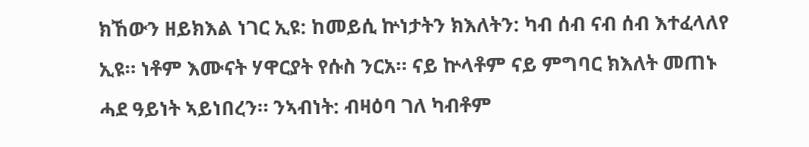ክኸውን ዘይክእል ነገር ኢዩ: ከመይሲ ኵነታትን ክእለትን: ካብ ሰብ ናብ ሰብ እተፈላለየ ኢዩ። ነቶም እሙናት ሃዋርያት የሱስ ንርአ። ናይ ኵላቶም ናይ ምግባር ክእለት መጠኑ ሓደ ዓይነት ኣይነበረን። ንኣብነት: ብዛዕባ ገለ ካብቶም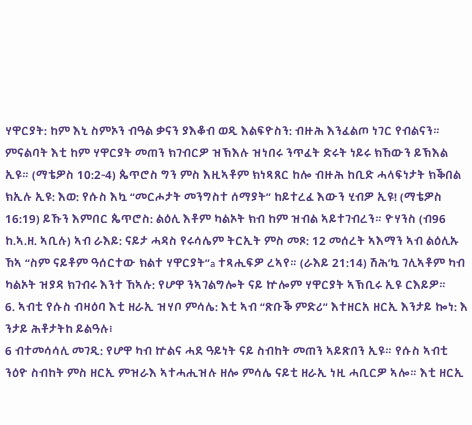ሃዋርያት: ከም እኒ ስምኦን ብዓል ቃናን ያእቆብ ወዲ እልፍዮስን: ብዙሕ እንፈልጦ ነገር የብልናን። ምናልባት እቲ ከም ሃዋርያት መጠን ክገብርዎ ዝኽእሉ ዝነበሩ ንጥፈት ድሩት ነይሩ ክኸውን ይኽእል ኢዩ። (ማቴዎስ 10:2-4) ጴጥሮስ ግን ምስ እዚኣቶም ክነጻጸር ከሎ ብዙሕ ከቢድ ሓላፍነታት ክቕበል ክኢሉ ኢዩ: እወ: የሱስ እኳ “መርሖታት መንግስተ ሰማያት” ከይተረፈ እውን ሂብዎ ኢዩ! (ማቴዎስ 16:19) ይኹን እምበር ጴጥሮስ: ልዕሊ እቶም ካልኦት ክብ ከም ዝብል ኣይተገብረን። ዮሃንስ (ብ96 ከ.ኣ.ዘ. ኣቢሉ) ኣብ ራእይ: ናይታ ሓዳስ የሩሳሌም ትርኢት ምስ መጾ: 12 መሰረት ኣእማን ኣብ ልዕሊኡ ኸኣ “ስም ናይቶም ዓሰርተው ክልተ ሃዋርያት”a ተጻሒፍዎ ረኣየ። (ራእይ 21:14) ሽሕ’ኳ ገሊኣቶም ካብ ካልኦት ዝያዳ ክገብሩ እንተ ኸኣሉ: የሆዋ ንኣገልግሎት ናይ ኵሎም ሃዋርያት ኣኽቢሩ ኢዩ ርእይዎ።
6. ኣብቲ የሱስ ብዛዕባ እቲ ዘራኢ ዝሃቦ ምሳሌ: እቲ ኣብ “ጽቡቕ ምድሪ” እተዘርአ ዘርኢ እንታይ ኰነ: እ ንታይ ሕቶታትከ ይልዓሉ፧
6 ብተመሳሳሊ መገዲ: የሆዋ ካብ ኵልና ሓደ ዓይነት ናይ ስብከት መጠን ኣይጽበን ኢዩ። የሱስ ኣብቲ ንዕዮ ስብከት ምስ ዘርኢ ምዝራእ ኣተሓሒዝሉ ዘሎ ምሳሌ ናይቲ ዘራኢ ነዚ ሓቢርዎ ኣሎ። እቲ ዘርኢ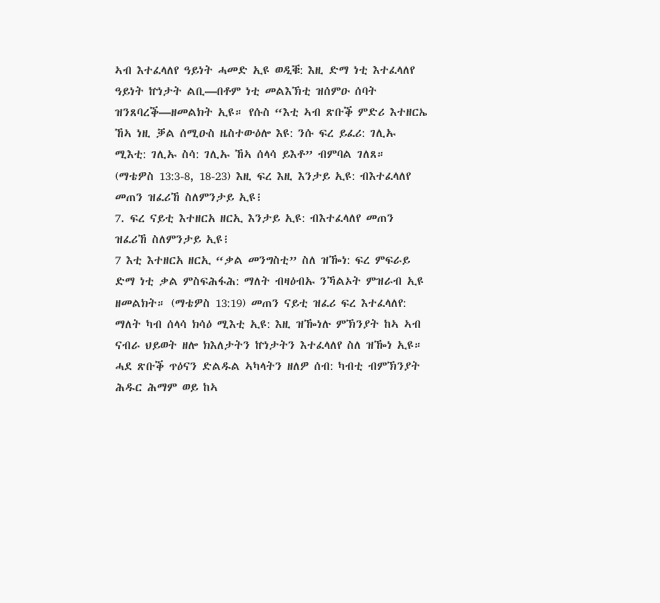ኣብ እተፈላለየ ዓይነት ሓመድ ኢዩ ወዲቑ: እዚ ድማ ነቲ እተፈላለየ ዓይነት ኵነታት ልቢ—በቶም ነቲ መልእኽቲ ዝሰምዑ ሰባት ዝንጸባረቕ—ዘመልክት ኢዩ። የሱስ “እቲ ኣብ ጽቡቕ ምድሪ እተዘርኤ ኸኣ ነዚ ቓል ሰሚዑስ ዜስተውዕሎ እዩ: ንሱ ፍረ ይፈሪ: ገሊኡ ሚእቲ: ገሊኡ ስሳ: ገሊኡ ኸኣ ሰላሳ ይእቶ” ብምባል ገለጸ። (ማቴዎስ 13:3-8, 18-23) እዚ ፍረ እዚ እንታይ ኢዩ: ብእተፈላለየ መጠን ዝፈሪኸ ስለምንታይ ኢዩ፧
7. ፍረ ናይቲ እተዘርአ ዘርኢ እንታይ ኢዩ: ብእተፈላለየ መጠን ዝፈሪኸ ስለምንታይ ኢዩ፧
7 እቲ እተዘርአ ዘርኢ “ቃል መንግስቲ” ስለ ዝዀነ: ፍረ ምፍራይ ድማ ነቲ ቃል ምስፍሕፋሕ: ማለት ብዛዕብኡ ንኻልኦት ምዝራብ ኢዩ ዘመልክት። (ማቴዎስ 13:19) መጠን ናይቲ ዝፈሪ ፍረ እተፈላለየ: ማለት ካብ ሰላሳ ክሳዕ ሚእቲ ኢዩ: እዚ ዝዀነሉ ምኽንያት ከኣ ኣብ ናብራ ህይወት ዘሎ ክእለታትን ኵነታትን እተፈላለየ ስለ ዝዀነ ኢዩ። ሓደ ጽቡቕ ጥዕናን ድልዱል ኣካላትን ዘለዎ ሰብ: ካብቲ ብምኽንያት ሕዱር ሕማም ወይ ከኣ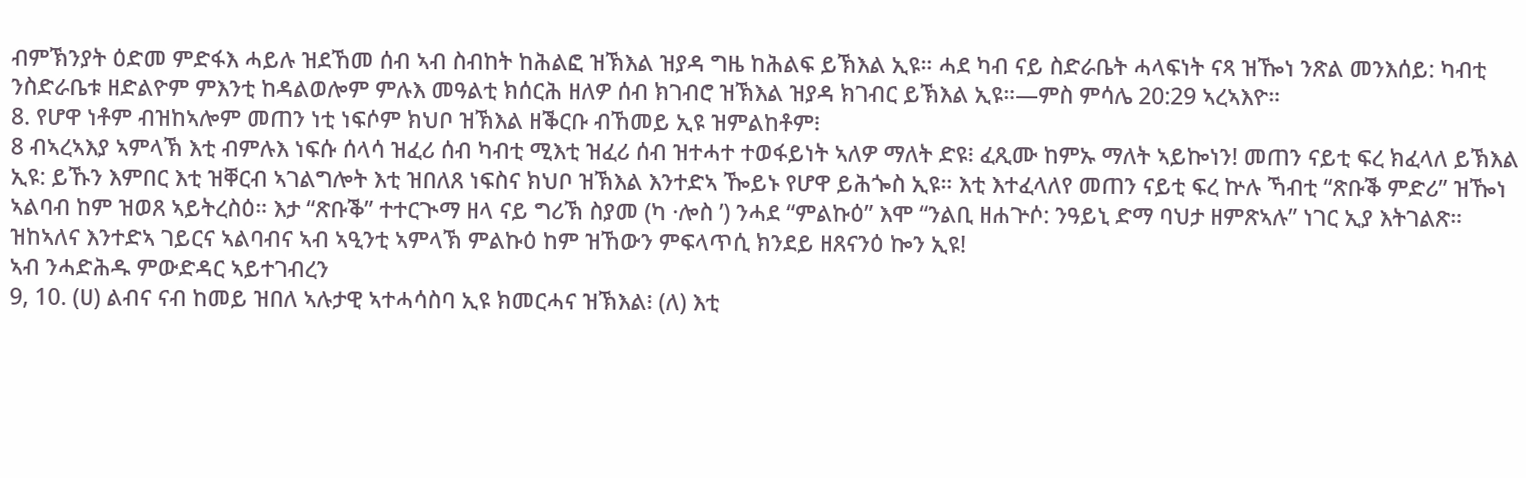ብምኽንያት ዕድመ ምድፋእ ሓይሉ ዝደኸመ ሰብ ኣብ ስብከት ከሕልፎ ዝኽእል ዝያዳ ግዜ ከሕልፍ ይኽእል ኢዩ። ሓደ ካብ ናይ ስድራቤት ሓላፍነት ናጻ ዝዀነ ንጽል መንእሰይ: ካብቲ ንስድራቤቱ ዘድልዮም ምእንቲ ከዳልወሎም ምሉእ መዓልቲ ክሰርሕ ዘለዎ ሰብ ክገብሮ ዝኽእል ዝያዳ ክገብር ይኽእል ኢዩ።—ምስ ምሳሌ 20:29 ኣረኣእዮ።
8. የሆዋ ነቶም ብዝከኣሎም መጠን ነቲ ነፍሶም ክህቦ ዝኽእል ዘቕርቡ ብኸመይ ኢዩ ዝምልከቶም፧
8 ብኣረኣእያ ኣምላኽ እቲ ብምሉእ ነፍሱ ሰላሳ ዝፈሪ ሰብ ካብቲ ሚእቲ ዝፈሪ ሰብ ዝተሓተ ተወፋይነት ኣለዎ ማለት ድዩ፧ ፈጺሙ ከምኡ ማለት ኣይኰነን! መጠን ናይቲ ፍረ ክፈላለ ይኽእል ኢዩ: ይኹን እምበር እቲ ዝቐርብ ኣገልግሎት እቲ ዝበለጸ ነፍስና ክህቦ ዝኽእል እንተድኣ ዀይኑ የሆዋ ይሕጐስ ኢዩ። እቲ እተፈላለየ መጠን ናይቲ ፍረ ኵሉ ኻብቲ “ጽቡቕ ምድሪ” ዝዀነ ኣልባብ ከም ዝወጸ ኣይትረስዕ። እታ “ጽቡቕ” ተተርጒማ ዘላ ናይ ግሪኽ ስያመ (ካ ·ሎስ ʹ) ንሓደ “ምልኩዕ” እሞ “ንልቢ ዘሐጕሶ: ንዓይኒ ድማ ባህታ ዘምጽኣሉ” ነገር ኢያ እትገልጽ። ዝከኣለና እንተድኣ ገይርና ኣልባብና ኣብ ኣዒንቲ ኣምላኽ ምልኩዕ ከም ዝኸውን ምፍላጥሲ ክንደይ ዘጸናንዕ ኰን ኢዩ!
ኣብ ንሓድሕዱ ምውድዳር ኣይተገብረን
9, 10. (ሀ) ልብና ናብ ከመይ ዝበለ ኣሉታዊ ኣተሓሳስባ ኢዩ ክመርሓና ዝኽእል፧ (ለ) እቲ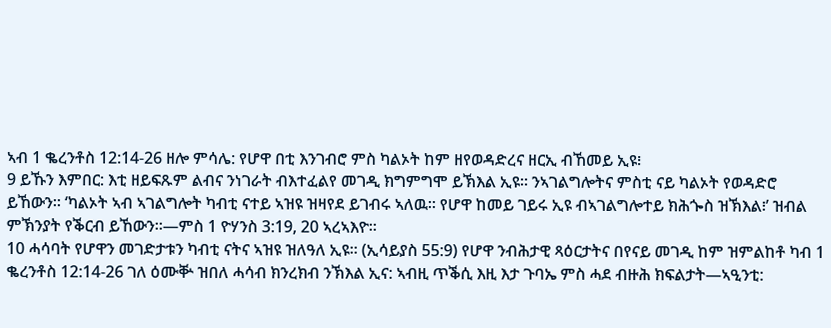ኣብ 1 ቈረንቶስ 12:14-26 ዘሎ ምሳሌ: የሆዋ በቲ እንገብሮ ምስ ካልኦት ከም ዘየወዳድረና ዘርኢ ብኸመይ ኢዩ፧
9 ይኹን እምበር: እቲ ዘይፍጹም ልብና ንነገራት ብእተፈልየ መገዲ ክግምግሞ ይኽእል ኢዩ። ንኣገልግሎትና ምስቲ ናይ ካልኦት የወዳድሮ ይኸውን። ‘ካልኦት ኣብ ኣገልግሎት ካብቲ ናተይ ኣዝዩ ዝዛየደ ይገብሩ ኣለዉ። የሆዋ ከመይ ገይሩ ኢዩ ብኣገልግሎተይ ክሕጐስ ዝኽእል፧’ ዝብል ምኽንያት የቕርብ ይኸውን።—ምስ 1 ዮሃንስ 3:19, 20 ኣረኣእዮ።
10 ሓሳባት የሆዋን መገድታቱን ካብቲ ናትና ኣዝዩ ዝለዓለ ኢዩ። (ኢሳይያስ 55:9) የሆዋ ንብሕታዊ ጻዕርታትና በየናይ መገዲ ከም ዝምልከቶ ካብ 1 ቈረንቶስ 12:14-26 ገለ ዕሙቝ ዝበለ ሓሳብ ክንረክብ ንኽእል ኢና: ኣብዚ ጥቕሲ እዚ እታ ጉባኤ ምስ ሓደ ብዙሕ ክፍልታት—ኣዒንቲ: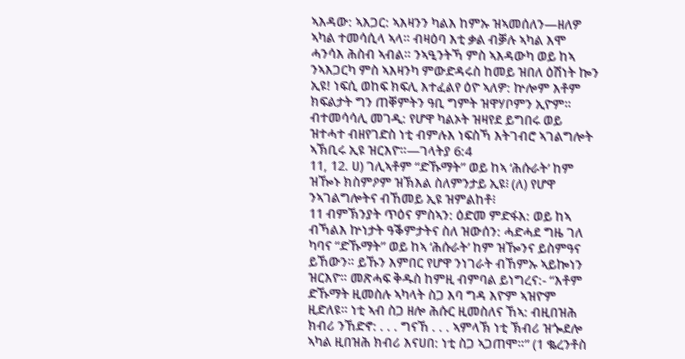ኣእዳው: ኣእጋር: ኣእዛንን ካልእ ከምኡ ዝኣመሰለን—ዘለዎ ኣካል ተመሳሲላ ኣላ። ብዛዕባ እቲ ቃል ብቓሉ ኣካል እሞ ሓንሳእ ሕስብ ኣብል። ንኣዒንትኻ ምስ ኣእዳውካ ወይ ከኣ ንኣእጋርካ ምስ ኣእዛንካ ምውድዳሩስ ከመይ ዝበለ ዕሽነት ኰን ኢዩ! ነፍሲ ወከፍ ክፍሊ እተፈልየ ዕዮ ኣለዎ: ኵሎም እቶም ክፍልታት ግን ጠቐምትን ዓቢ ግምት ዝዋሃቦምን ኢዮም። ብተመሳሳሊ መገዲ: የሆዋ ካልኦት ዝዛየደ ይግበሩ ወይ ዝተሓተ ብዘየገድስ ነቲ ብምሉእ ነፍስኻ እትገብሮ ኣገልግሎት ኣኽቢሩ ኢዩ ዝርእዮ።—ገላትያ 6:4
11, 12. ሀ) ገሊኣቶም “ድኹማት” ወይ ከኣ ‘ሕሱራት’ ከም ዝዀኑ ክስምዖም ዝኽእል ስለምንታይ ኢዩ፧ (ለ) የሆዋ ንኣገልግሎትና ብኸመይ ኢዩ ዝምልከቶ፧
11 ብምኽንያት ጥዕና ምስኣን: ዕድመ ምድፋእ: ወይ ከኣ ብኻልእ ኵነታት ዓቕምታትና ስለ ዝውሰን: ሓድሓደ ግዜ ገለ ካባና “ድኹማት” ወይ ከኣ ‘ሕሱራት’ ከም ዝዀንና ይስምዓና ይኸውን። ይኹን እምበር የሆዋ ንነገራት ብኸምኡ ኣይኰነን ዝርእዮ። መጽሓፍ ቅዱስ ከምዚ ብምባል ይነግረና:- “እቶም ድኹማት ዚመስሉ ኣካላት ስጋ እባ ግዳ እዮም ኣዝዮም ዚድለዩ። ነቲ ኣብ ስጋ ዘሎ ሕሱር ዚመስለና ኸኣ: ብዚበዝሕ ክብሪ ንኸድኖ: . . . ግናኸ . . . ኣምላኽ ነቲ ኽብሪ ዝጐደሎ ኣካል ዚበዝሕ ክብሪ እናሀበ: ነቲ ስጋ ኣጋጠሞ።” (1 ቈረንቶስ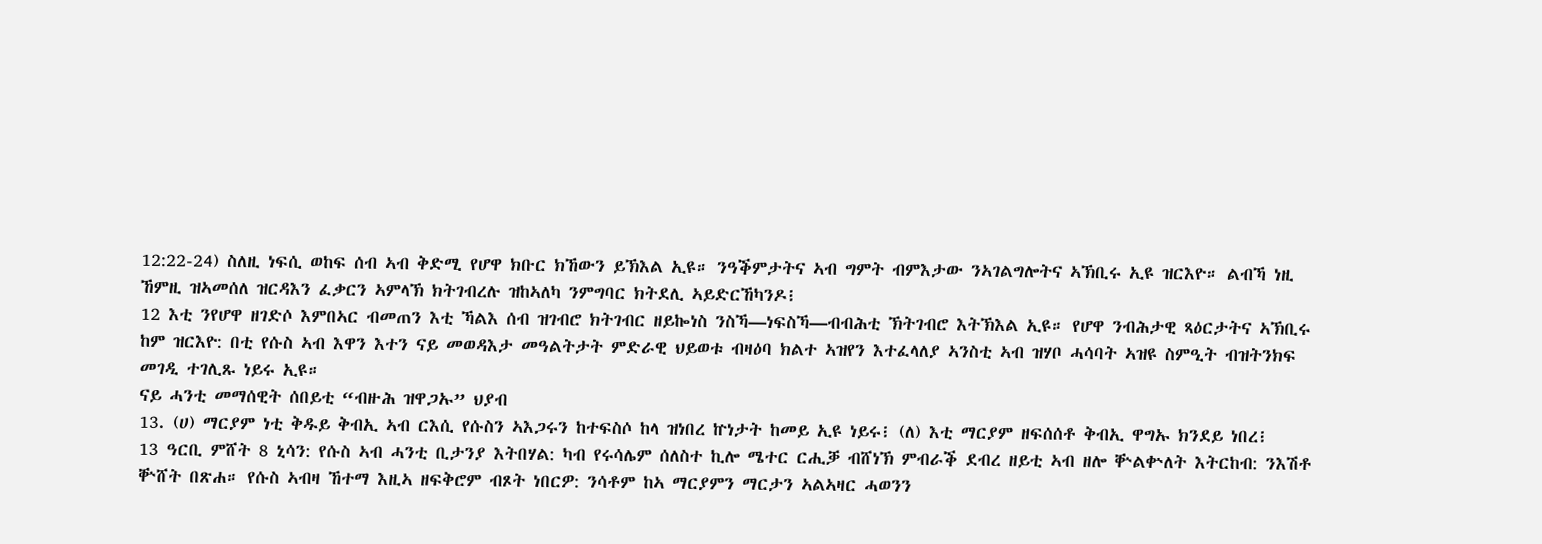12:22-24) ስለዚ ነፍሲ ወከፍ ሰብ ኣብ ቅድሚ የሆዋ ክቡር ክኸውን ይኽእል ኢዩ። ንዓቕምታትና ኣብ ግምት ብምእታው ንኣገልግሎትና ኣኽቢሩ ኢዩ ዝርእዮ። ልብኻ ነዚ ኸምዚ ዝኣመሰለ ዝርዳእን ፈቃርን ኣምላኽ ክትገብረሉ ዝከኣለካ ንምግባር ክትደሊ ኣይድርኸካንዶ፧
12 እቲ ንየሆዋ ዘገድሶ እምበኣር ብመጠን እቲ ኻልእ ሰብ ዝገብሮ ክትገብር ዘይኰነስ ንስኻ—ነፍስኻ—ብብሕቲ ኽትገብሮ እትኽእል ኢዩ። የሆዋ ንብሕታዊ ጻዕርታትና ኣኽቢሩ ከም ዝርእዮ: በቲ የሱስ ኣብ እዋን እተን ናይ መወዳእታ መዓልትታት ምድራዊ ህይወቱ ብዛዕባ ክልተ ኣዝየን እተፈላለያ ኣንስቲ ኣብ ዝሃቦ ሓሳባት ኣዝዩ ስምዒት ብዝትንክፍ መገዲ ተገሊጹ ነይሩ ኢዩ።
ናይ ሓንቲ መማሰዊት ሰበይቲ “ብዙሕ ዝዋጋኡ” ህያብ
13. (ሀ) ማርያም ነቲ ቅዱይ ቅብኢ ኣብ ርእሲ የሱስን ኣእጋሩን ከተፍስሶ ከላ ዝነበረ ኵነታት ከመይ ኢዩ ነይሩ፧ (ለ) እቲ ማርያም ዘፍሰሰቶ ቅብኢ ዋግኡ ክንደይ ነበረ፧
13 ዓርቢ ምሸት 8 ኒሳን: የሱስ ኣብ ሓንቲ ቢታንያ እትበሃል: ካብ የሩሳሌም ሰለስተ ኪሎ ሜተር ርሒቓ ብሸነኽ ምብራቕ ደብረ ዘይቲ ኣብ ዘሎ ቝልቍለት እትርከብ: ንእሽቶ ቝሸት በጽሐ። የሱስ ኣብዛ ኸተማ እዚኣ ዘፍቅሮም ብጾት ነበርዎ: ንሳቶም ከኣ ማርያምን ማርታን ኣልኣዛር ሓወንን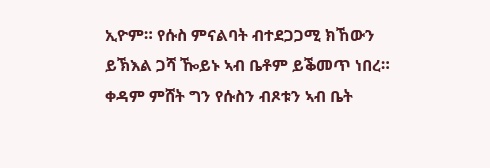ኢዮም። የሱስ ምናልባት ብተደጋጋሚ ክኸውን ይኽእል ጋሻ ዀይኑ ኣብ ቤቶም ይቕመጥ ነበረ። ቀዳም ምሸት ግን የሱስን ብጾቱን ኣብ ቤት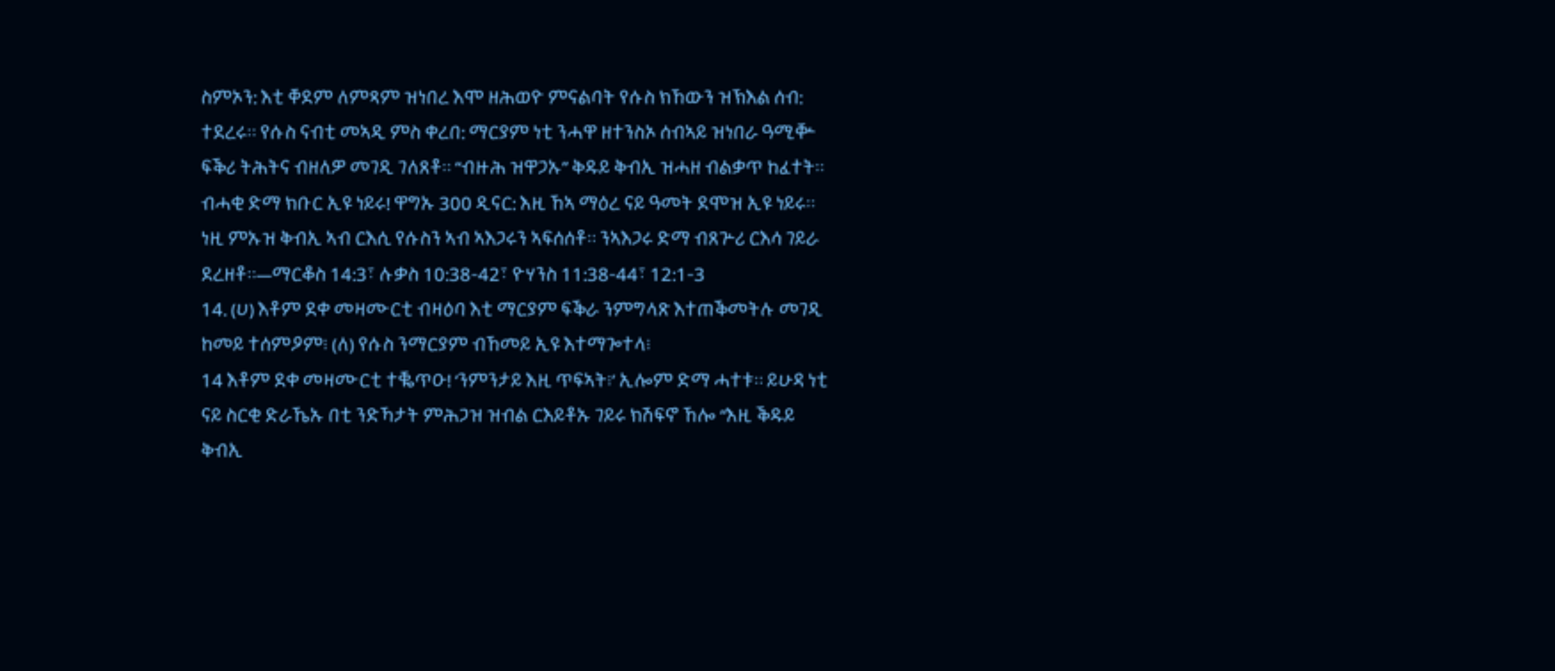ስምኦን: እቲ ቐደም ለምጻም ዝነበረ እሞ ዘሕወዮ ምናልባት የሱስ ክኸውን ዝኽእል ሰብ: ተደረሩ። የሱስ ናብቲ መኣዲ ምስ ቀረበ: ማርያም ነቲ ንሓዋ ዘተንስኦ ሰብኣይ ዝነበራ ዓሚቝ ፍቕሪ ትሕትና ብዘለዎ መገዲ ገለጸቶ። “ብዙሕ ዝዋጋኡ” ቅዱይ ቅብኢ ዝሓዘ ብልቃጥ ከፈተት። ብሓቂ ድማ ክቡር ኢዩ ነይሩ! ዋግኡ 300 ዲናር: እዚ ኸኣ ማዕረ ናይ ዓመት ደሞዝ ኢዩ ነይሩ። ነዚ ምኡዝ ቅብኢ ኣብ ርእሲ የሱስን ኣብ ኣእጋሩን ኣፍሰሰቶ። ንኣእጋሩ ድማ ብጸጕሪ ርእሳ ገይራ ደረዘቶ።—ማርቆስ 14:3፣ ሉቃስ 10:38-42፣ ዮሃንስ 11:38-44፣ 12:1-3
14. (ሀ) እቶም ደቀ መዛሙርቲ ብዛዕባ እቲ ማርያም ፍቕራ ንምግላጽ እተጠቕመትሉ መገዲ ከመይ ተሰምዖም፧ (ለ) የሱስ ንማርያም ብኸመይ ኢዩ እተማጐተላ፧
14 እቶም ደቀ መዛሙርቲ ተቘጥዑ! ‘ንምንታይ እዚ ጥፍኣት፧’ ኢሎም ድማ ሓተቱ። ይሁዳ ነቲ ናይ ስርቂ ድራኼኡ በቲ ንድኻታት ምሕጋዝ ዝብል ርእይቶኡ ገይሩ ክሽፍኖ ኸሎ “እዚ ቕዱይ ቅብኢ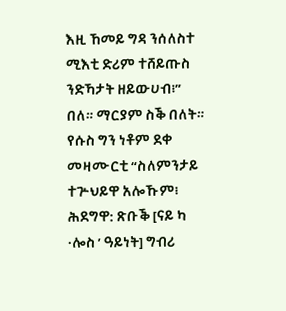እዚ ኸመይ ግዳ ንሰለስተ ሚእቲ ድሪም ተሸይጡስ ንድኻታት ዘይውሀብ፧” በለ። ማርያም ስቕ በለት። የሱስ ግን ነቶም ደቀ መዛሙርቲ “ስለምንታይ ተጕህይዋ አሎኹም፧ ሕደግዋ: ጽቡቕ [ናይ ካ ·ሎስ ʹ ዓይነት] ግብሪ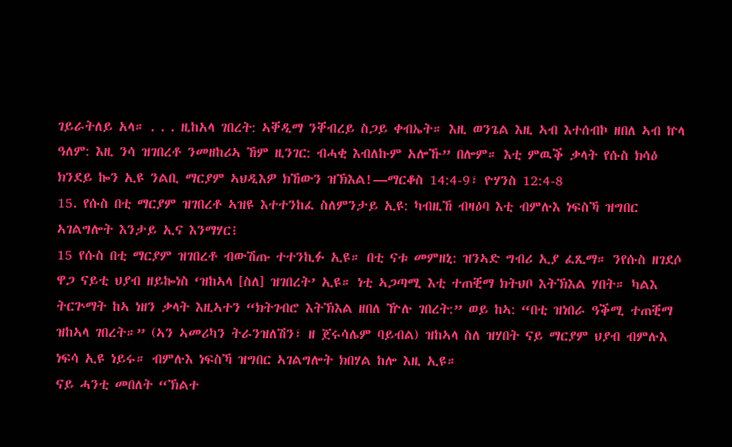ገይራትለይ አላ። . . . ዚከአላ ገበረት: ኣቐዲማ ንቐብረይ ስጋይ ቀብኤት። እዚ ወንጌል እዚ ኣብ እተሰብኮ ዘበለ ኣብ ኵላ ዓለም: እዚ ንሳ ዝገበረቶ ንመዘከሪኣ ኸም ዚንገር: ብሓቂ እብለኩም አሎኹ” በሎም። እቲ ምዉቕ ቃላት የሱስ ክሳዕ ክንደይ ኰን ኢዩ ንልቢ ማርያም ኣህዲእዎ ክኸውን ዝኽእል!—ማርቆስ 14:4-9፣ ዮሃንስ 12:4-8
15. የሱስ በቲ ማርያም ዝገበረቶ ኣዝዩ እተተንከፈ ስለምንታይ ኢዩ: ካብዚኸ ብዛዕባ እቲ ብምሉእ ነፍስኻ ዝግበር ኣገልግሎት እንታይ ኢና እንማሃር፧
15 የሱስ በቲ ማርያም ዝገበረቶ ብውሽጡ ተተንኪፉ ኢዩ። በቲ ናቱ መምዘኒ: ዝንኣድ ግብሪ ኢያ ፈጺማ። ንየሱስ ዘገደሶ ዋጋ ናይቲ ህያብ ዘይኰነስ ‘ዝከኣላ [ስለ] ዝገበረት’ ኢዩ። ነቲ ኣጋጣሚ እቲ ተጠቒማ ክትህቦ እትኽእል ሃበት። ካልእ ትርጕማት ከኣ ነዘን ቃላት እዚኣተን “ክትገብሮ እትኽእል ዘበለ ዅሉ ገበረት:” ወይ ከኣ: “በቲ ዝነበራ ዓቕሚ ተጠቒማ ዝከኣላ ገበረት።” (ኣን ኣመሪካን ትራንዝለሽን፣ ዘ ጀሩሳሌም ባይብል) ዝከኣላ ስለ ዝሃበት ናይ ማርያም ህያብ ብምሉእ ነፍሳ ኢዩ ነይሩ። ብምሉእ ነፍስኻ ዝግበር ኣገልግሎት ክበሃል ከሎ እዚ ኢዩ።
ናይ ሓንቲ መበለት “ኽልተ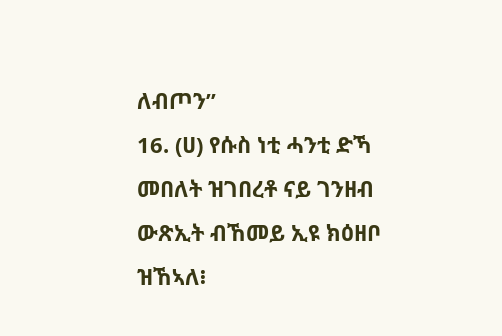ለብጦን”
16. (ሀ) የሱስ ነቲ ሓንቲ ድኻ መበለት ዝገበረቶ ናይ ገንዘብ ውጽኢት ብኸመይ ኢዩ ክዕዘቦ ዝኸኣለ፧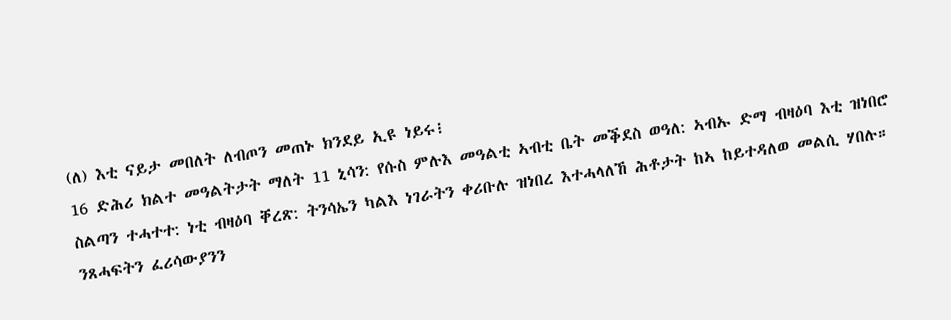(ለ) እቲ ናይታ መበለት ለብጦን መጠኑ ክንደይ ኢዩ ነይሩ፧
16 ድሕሪ ክልተ መዓልትታት ማለት 11 ኒሳን: የሱስ ምሉእ መዓልቲ ኣብቲ ቤት መቕደስ ወዓለ: ኣብኡ ድማ ብዛዕባ እቲ ዝነበሮ ስልጣን ተሓተተ: ነቲ ብዛዕባ ቐረጽ: ትንሳኤን ካልእ ነገራትን ቀሪቡሉ ዝነበረ እተሓላለኸ ሕቶታት ከኣ ከይተዳለወ መልሲ ሃበሉ። ንጸሓፍትን ፈሪሳውያንን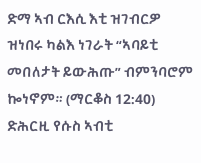ድማ ኣብ ርእሲ እቲ ዝገብርዎ ዝነበሩ ካልእ ነገራት “ኣባይቲ መበለታት ይውሕጡ” ብምንባሮም ኰነኖም። (ማርቆስ 12:40) ድሕርዚ የሱስ ኣብቲ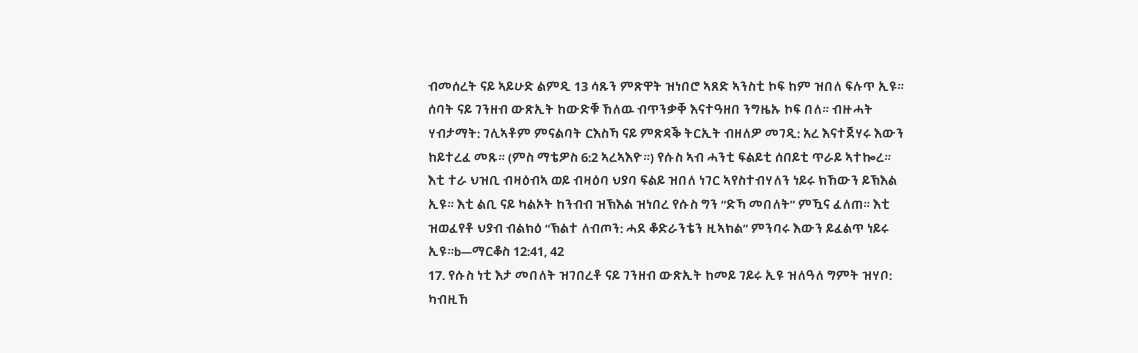ብመሰረት ናይ ኣይሁድ ልምዲ 13 ሳጹን ምጽዋት ዝነበሮ ኣጸድ ኣንስቲ ኮፍ ከም ዝበለ ፍሉጥ ኢዩ። ሰባት ናይ ገንዘብ ውጽኢት ከውድቑ ኸለዉ ብጥንቃቐ እናተዓዘበ ንግዜኡ ኮፍ በለ። ብዙሓት ሃብታማት: ገሊኣቶም ምናልባት ርእስኻ ናይ ምጽዳቕ ትርኢት ብዘለዎ መገዲ: አረ እናተጀሃሩ እውን ከይተረፈ መጹ። (ምስ ማቴዎስ 6:2 ኣረኣእዮ።) የሱስ ኣብ ሓንቲ ፍልይቲ ሰበይቲ ጥራይ ኣተኰረ። እቲ ተራ ህዝቢ ብዛዕብኣ ወይ ብዛዕባ ህያባ ፍልይ ዝበለ ነገር ኣየስተብሃለን ነይሩ ክኸውን ይኽእል ኢዩ። እቲ ልቢ ናይ ካልኦት ከንብብ ዝኽእል ዝነበረ የሱስ ግን “ድኻ መበለት” ምዃና ፈለጠ። እቲ ዝወፈየቶ ህያብ ብልክዕ “ኽልተ ለብጦን: ሓደ ቆድራንቴን ዚኣክል” ምንባሩ እውን ይፈልጥ ነይሩ ኢዩ።b—ማርቆስ 12:41, 42
17. የሱስ ነቲ እታ መበለት ዝገበረቶ ናይ ገንዘብ ውጽኢት ከመይ ገይሩ ኢዩ ዝለዓለ ግምት ዝሃቦ: ካብዚኸ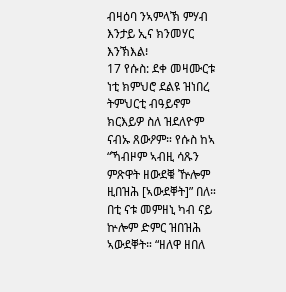ብዛዕባ ንኣምላኽ ምሃብ እንታይ ኢና ክንመሃር እንኽእል፧
17 የሱስ: ደቀ መዛሙርቱ ነቲ ክምህሮ ደልዩ ዝነበረ ትምህርቲ ብዓይኖም ክርእይዎ ስለ ዝደለዮም ናብኡ ጸውዖም። የሱስ ከኣ “ኻብዞም ኣብዚ ሳጹን ምጽዋት ዘውደቑ ዅሎም ዚበዝሕ [ኣውደቐት]” በለ። በቲ ናቱ መምዘኒ ካብ ናይ ኵሎም ድምር ዝበዝሕ ኣውደቐት። “ዘለዋ ዘበለ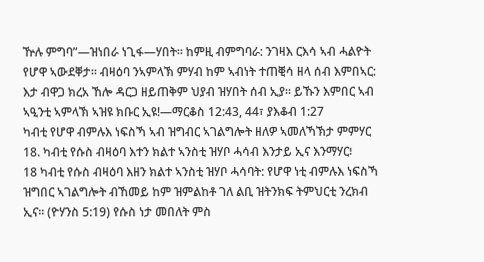ዅሉ ምግባ”—ዝነበራ ነጊፋ—ሃበት። ከምዚ ብምግባራ: ንገዛእ ርእሳ ኣብ ሓልዮት የሆዋ ኣውደቐታ። ብዛዕባ ንኣምላኽ ምሃብ ከም ኣብነት ተጠቒሳ ዘላ ሰብ እምበኣር: እታ ብዋጋ ክረአ ኸሎ ዳርጋ ዘይጠቅም ህያብ ዝሃበት ሰብ ኢያ። ይኹን እምበር ኣብ ኣዒንቲ ኣምላኽ ኣዝዩ ክቡር ኢዩ!—ማርቆስ 12:43, 44፣ ያእቆብ 1:27
ካብቲ የሆዋ ብምሉእ ነፍስኻ ኣብ ዝግብር ኣገልግሎት ዘለዎ ኣመለኻኽታ ምምሃር
18. ካብቲ የሱስ ብዛዕባ እተን ክልተ ኣንስቲ ዝሃቦ ሓሳብ እንታይ ኢና እንማሃር፧
18 ካብቲ የሱስ ብዛዕባ እዘን ክልተ ኣንስቲ ዝሃቦ ሓሳባት: የሆዋ ነቲ ብምሉእ ነፍስኻ ዝግበር ኣገልግሎት ብኸመይ ከም ዝምልከቶ ገለ ልቢ ዝትንክፍ ትምህርቲ ንረክብ ኢና። (ዮሃንስ 5:19) የሱስ ነታ መበለት ምስ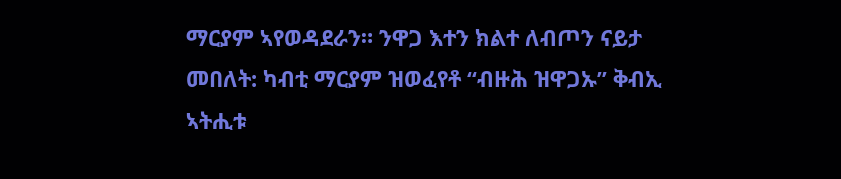ማርያም ኣየወዳደራን። ንዋጋ እተን ክልተ ለብጦን ናይታ መበለት: ካብቲ ማርያም ዝወፈየቶ “ብዙሕ ዝዋጋኡ” ቅብኢ ኣትሒቱ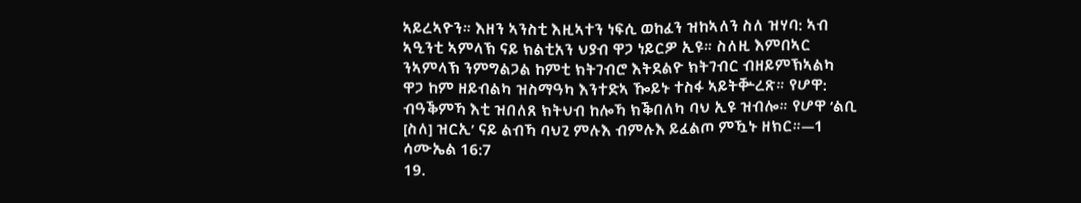ኣይረኣዮን። እዘን ኣንስቲ እዚኣተን ነፍሲ ወከፈን ዝከኣለን ስለ ዝሃባ: ኣብ ኣዒንቲ ኣምላኽ ናይ ክልቲአን ህያብ ዋጋ ነይርዎ ኢዩ። ስለዚ እምበኣር ንኣምላኽ ንምግልጋል ከምቲ ክትገብሮ እትደልዮ ክትገብር ብዘይምኽኣልካ ዋጋ ከም ዘይብልካ ዝስማዓካ እንተድኣ ዀይኑ ተስፋ ኣይትቝረጽ። የሆዋ: ብዓቕምኻ እቲ ዝበለጸ ክትህብ ከሎኻ ክቕበለካ ባህ ኢዩ ዝብሎ። የሆዋ ‘ልቢ [ስለ] ዝርኢ’ ናይ ልብኻ ባህጊ ምሉእ ብምሉእ ይፈልጦ ምዃኑ ዘክር።—1 ሳሙኤል 16:7
19.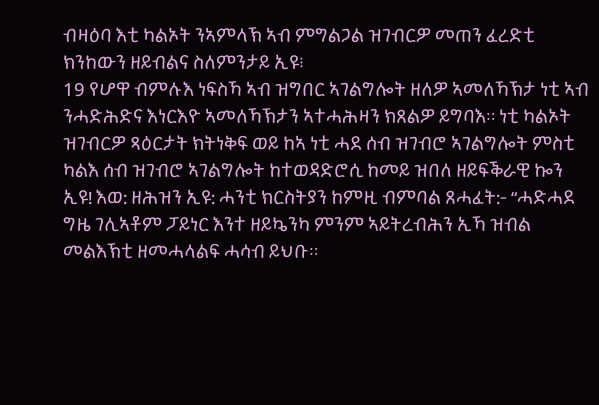ብዛዕባ እቲ ካልኦት ንኣምላኽ ኣብ ምግልጋል ዝገብርዎ መጠን ፈረድቲ ክንከውን ዘይብልና ስለምንታይ ኢዩ፧
19 የሆዋ ብምሉእ ነፍስኻ ኣብ ዝግበር ኣገልግሎት ዘለዎ ኣመለኻኽታ ነቲ ኣብ ንሓድሕድና እነርእዮ ኣመለኻኽታን ኣተሓሕዛን ክጸልዎ ይግባእ። ነቲ ካልኦት ዝገብርዎ ጻዕርታት ክትነቅፍ ወይ ከኣ ነቲ ሓደ ሰብ ዝገብሮ ኣገልግሎት ምስቲ ካልእ ሰብ ዝገብሮ ኣገልግሎት ከተወዳድሮሲ ከመይ ዝበለ ዘይፍቕራዊ ኰን ኢዩ! እወ: ዘሕዝን ኢዩ: ሓንቲ ክርስትያን ከምዚ ብምባል ጸሓፈት:- “ሓድሓደ ግዜ ገሊኣቶም ፓይነር እንተ ዘይኴንካ ምንም ኣይትረብሕን ኢኻ ዝብል መልእኽቲ ዘመሓላልፍ ሓሳብ ይህቡ።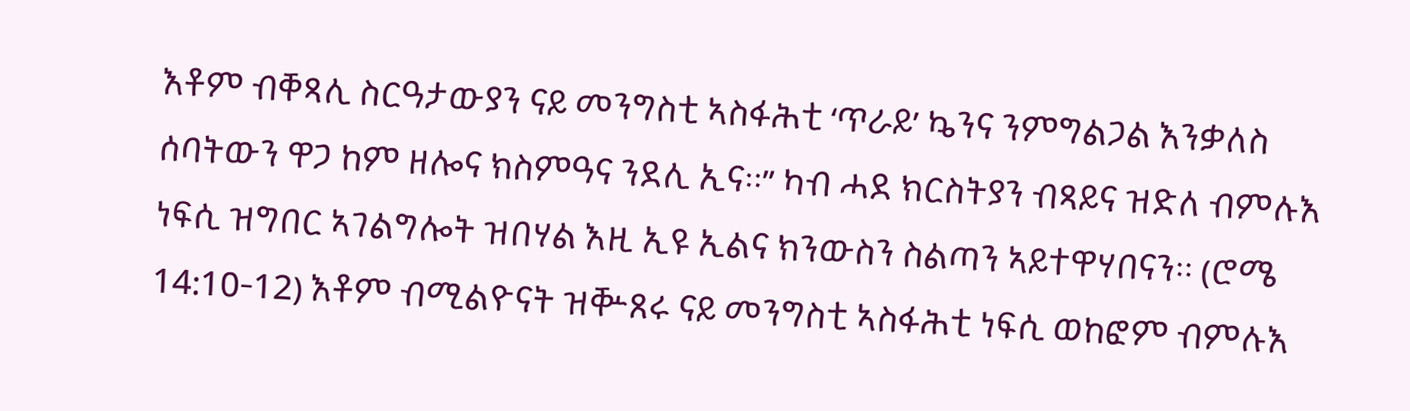እቶም ብቐጻሊ ስርዓታውያን ናይ መንግስቲ ኣስፋሕቲ ‘ጥራይ’ ኴንና ንምግልጋል እንቃለስ ሰባትውን ዋጋ ከም ዘሎና ክስምዓና ንደሊ ኢና።” ካብ ሓደ ክርስትያን ብጻይና ዝድለ ብምሉእ ነፍሲ ዝግበር ኣገልግሎት ዝበሃል እዚ ኢዩ ኢልና ክንውስን ስልጣን ኣይተዋሃበናን። (ሮሜ 14:10-12) እቶም ብሚልዮናት ዝቝጸሩ ናይ መንግስቲ ኣስፋሕቲ ነፍሲ ወከፎም ብምሉእ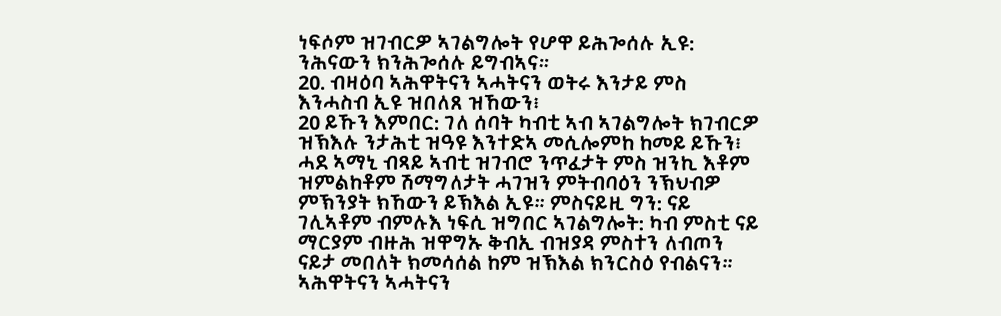ነፍሶም ዝገብርዎ ኣገልግሎት የሆዋ ይሕጐሰሉ ኢዩ: ንሕናውን ክንሕጐሰሉ ይግብኣና።
20. ብዛዕባ ኣሕዋትናን ኣሓትናን ወትሩ እንታይ ምስ እንሓስብ ኢዩ ዝበለጸ ዝኸውን፧
20 ይኹን እምበር: ገለ ሰባት ካብቲ ኣብ ኣገልግሎት ክገብርዎ ዝኽእሉ ንታሕቲ ዝዓዩ እንተድኣ መሲሎምከ ከመይ ይኹን፧ ሓደ ኣማኒ ብጻይ ኣብቲ ዝገብሮ ንጥፈታት ምስ ዝንኪ እቶም ዝምልከቶም ሽማግለታት ሓገዝን ምትብባዕን ንኽህብዎ ምኽንያት ክኸውን ይኽእል ኢዩ። ምስናይዚ ግን: ናይ ገሊኣቶም ብምሉእ ነፍሲ ዝግበር ኣገልግሎት: ካብ ምስቲ ናይ ማርያም ብዙሕ ዝዋግኡ ቅብኢ ብዝያዳ ምስተን ለብጦን ናይታ መበለት ክመሳሰል ከም ዝኽእል ክንርስዕ የብልናን። ኣሕዋትናን ኣሓትናን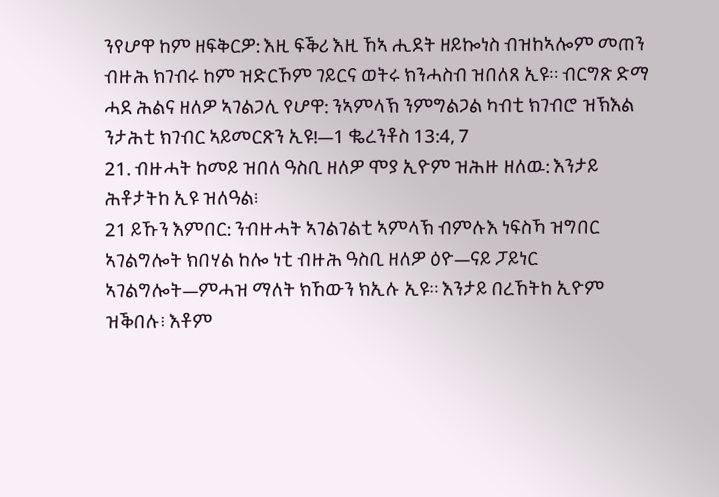ንየሆዋ ከም ዘፍቅርዎ: እዚ ፍቕሪ እዚ ኸኣ ሒደት ዘይኰነስ ብዝከኣሎም መጠን ብዙሕ ክገብሩ ከም ዝድርኾም ገይርና ወትሩ ክንሓስብ ዝበለጸ ኢዩ። ብርግጽ ድማ ሓደ ሕልና ዘለዎ ኣገልጋሊ የሆዋ: ንኣምላኽ ንምግልጋል ካብቲ ክገብሮ ዝኽእል ንታሕቲ ክገብር ኣይመርጽን ኢዩ!—1 ቈረንቶስ 13:4, 7
21. ብዙሓት ከመይ ዝበለ ዓስቢ ዘለዎ ሞያ ኢዮም ዝሕዙ ዘለዉ: እንታይ ሕቶታትከ ኢዩ ዝለዓል፧
21 ይኹን እምበር: ንብዙሓት ኣገልገልቲ ኣምላኽ ብምሉእ ነፍስኻ ዝግበር ኣገልግሎት ክበሃል ከሎ ነቲ ብዙሕ ዓስቢ ዘለዎ ዕዮ—ናይ ፓይነር ኣገልግሎት—ምሓዝ ማለት ክኸውን ክኢሉ ኢዩ። እንታይ በረኸትከ ኢዮም ዝቕበሉ፧ እቶም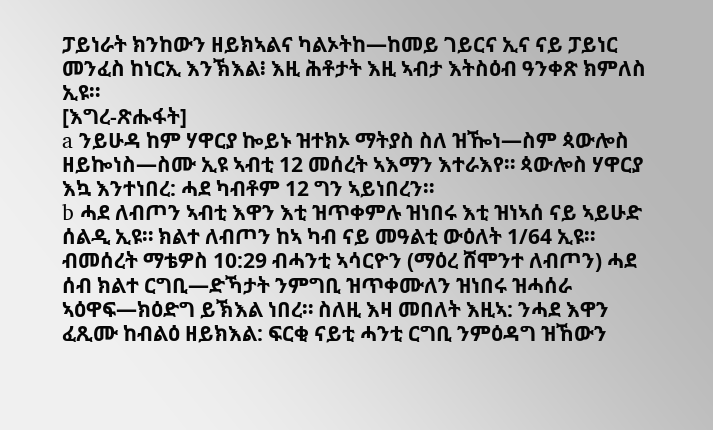ፓይነራት ክንከውን ዘይክኣልና ካልኦትከ—ከመይ ገይርና ኢና ናይ ፓይነር መንፈስ ከነርኢ እንኽእል፧ እዚ ሕቶታት እዚ ኣብታ እትስዕብ ዓንቀጽ ክምለስ ኢዩ።
[እግረ-ጽሑፋት]
a ንይሁዳ ከም ሃዋርያ ኰይኑ ዝተክኦ ማትያስ ስለ ዝዀነ—ስም ጳውሎስ ዘይኰነስ—ስሙ ኢዩ ኣብቲ 12 መሰረት ኣእማን እተራእየ። ጳውሎስ ሃዋርያ እኳ እንተነበረ: ሓደ ካብቶም 12 ግን ኣይነበረን።
b ሓደ ለብጦን ኣብቲ እዋን እቲ ዝጥቀምሉ ዝነበሩ እቲ ዝነኣሰ ናይ ኣይሁድ ሰልዲ ኢዩ። ክልተ ለብጦን ከኣ ካብ ናይ መዓልቲ ውዕለት 1/64 ኢዩ። ብመሰረት ማቴዎስ 10:29 ብሓንቲ ኣሳርዮን (ማዕረ ሸሞንተ ለብጦን) ሓደ ሰብ ክልተ ርግቢ—ድኻታት ንምግቢ ዝጥቀሙለን ዝነበሩ ዝሓሰራ ኣዕዋፍ—ክዕድግ ይኽእል ነበረ። ስለዚ እዛ መበለት እዚኣ: ንሓደ እዋን ፈጺሙ ከብልዕ ዘይክእል: ፍርቂ ናይቲ ሓንቲ ርግቢ ንምዕዳግ ዝኸውን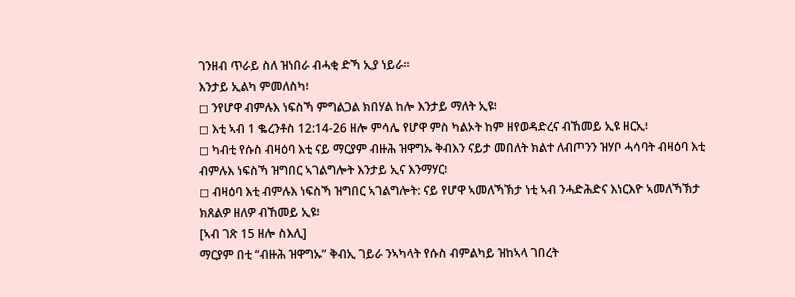ገንዘብ ጥራይ ስለ ዝነበራ ብሓቂ ድኻ ኢያ ነይራ።
እንታይ ኢልካ ምመለስካ፧
◻ ንየሆዋ ብምሉእ ነፍስኻ ምግልጋል ክበሃል ከሎ እንታይ ማለት ኢዩ፧
◻ እቲ ኣብ 1 ቈረንቶስ 12:14-26 ዘሎ ምሳሌ የሆዋ ምስ ካልኦት ከም ዘየወዳድረና ብኸመይ ኢዩ ዘርኢ፧
◻ ካብቲ የሱስ ብዛዕባ እቲ ናይ ማርያም ብዙሕ ዝዋግኡ ቅብእን ናይታ መበለት ክልተ ለብጦንን ዝሃቦ ሓሳባት ብዛዕባ እቲ ብምሉእ ነፍስኻ ዝግበር ኣገልግሎት እንታይ ኢና እንማሃር፧
◻ ብዛዕባ እቲ ብምሉእ ነፍስኻ ዝግበር ኣገልግሎት: ናይ የሆዋ ኣመለኻኽታ ነቲ ኣብ ንሓድሕድና እነርእዮ ኣመለኻኽታ ክጸልዎ ዘለዎ ብኸመይ ኢዩ፧
[ኣብ ገጽ 15 ዘሎ ስእሊ]
ማርያም በቲ “ብዙሕ ዝዋግኡ” ቅብኢ ገይራ ንኣካላት የሱስ ብምልካይ ዝከኣላ ገበረት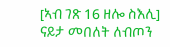[ኣብ ገጽ 16 ዘሎ ስእሊ]
ናይታ መበለት ለብጦን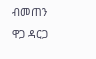ብመጠን ዋጋ ዳርጋ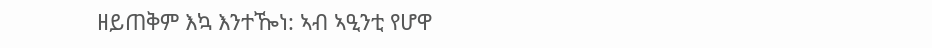ዘይጠቅም እኳ እንተዀነ: ኣብ ኣዒንቲ የሆዋ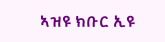ኣዝዩ ክቡር ኢዩ